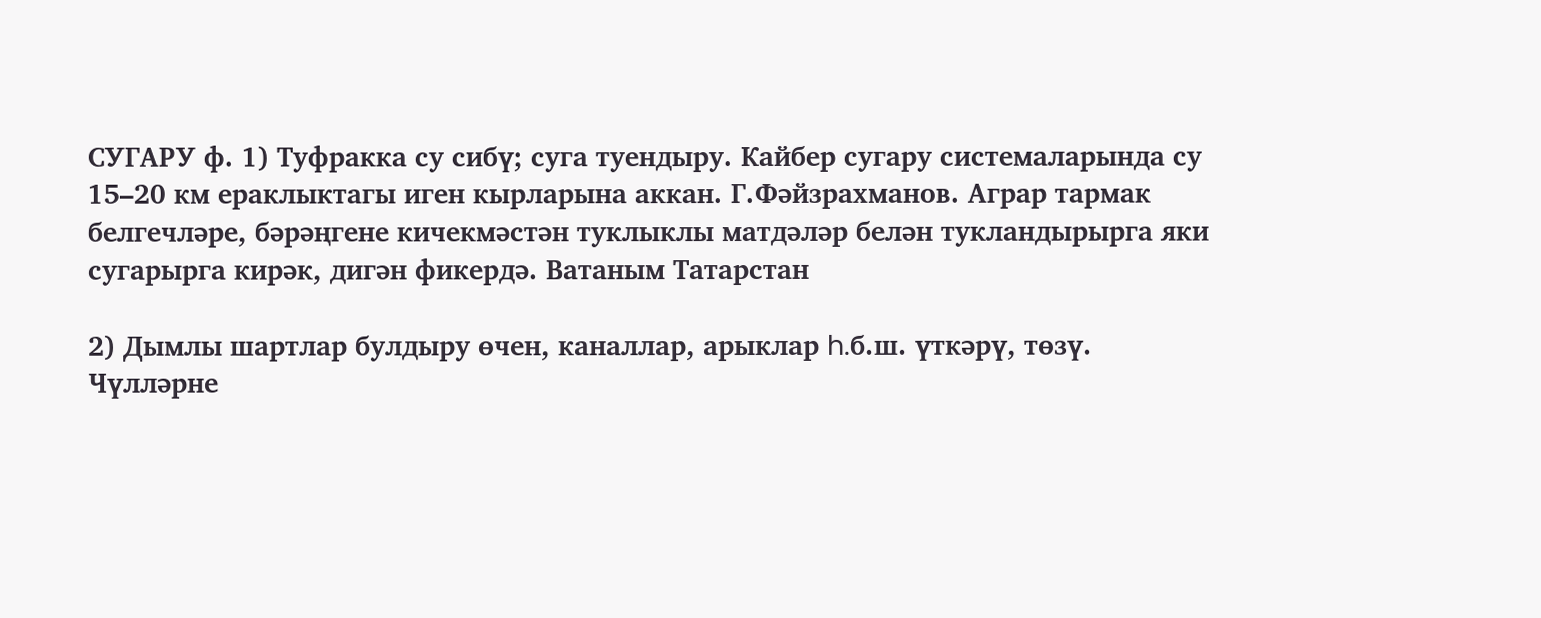СУГАРУ ф. 1) Туфракка су сибү; суга туендыру. Кайбер сугару системаларында су 15–20 км ераклыктагы иген кырларына аккан. Г.Фәйзрахманов. Аграр тармак белгечләре, бәрәңгене кичекмәстән туклыклы матдәләр белән тукландырырга яки сугарырга кирәк, дигән фикердә. Ватаным Татарстан

2) Дымлы шартлар булдыру өчен, каналлар, арыклар h.б.ш. үткәрү, төзү. Чүлләрне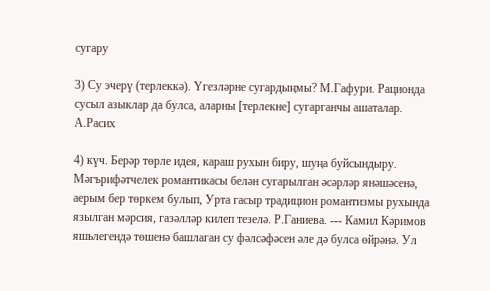сугару

3) Су эчерү (терлеккә). Үгезләрне сугардыңмы? М.Гафури. Рационда сусыл азыклар да булса, аларны [терлекне] сугарганчы ашаталар. А.Расих

4) күч. Берәр төрле идея, караш рухын биру, шуңа буйсындыру. Мәгърифәтчелек романтикасы белән сугарылган әсәрләр янәшәсенә, аерым бер төркем булып, Урта гасыр традицион романтизмы рухында язылган мәрсия, газәлләр килеп тезелә. Р.Ганиева. --- Камил Кәримов яшьлегендә төшенә башлаган су фәлсәфәсен әле дә булса өйрәнә. Ул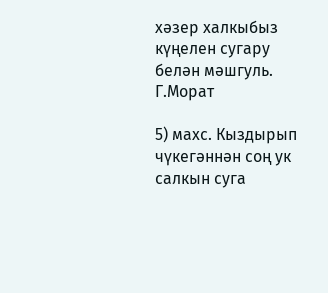хәзер халкыбыз күңелен сугару белән мәшгуль. Г.Морат

5) махс. Кыздырып чүкегәннән соң ук салкын суга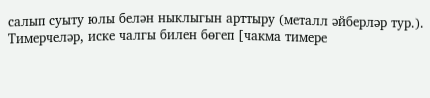салып суыту юлы белән ныклыгын арттыру (металл әйберләр тур.). Тимерчеләр, иске чалгы билен бөгеп [чакма тимере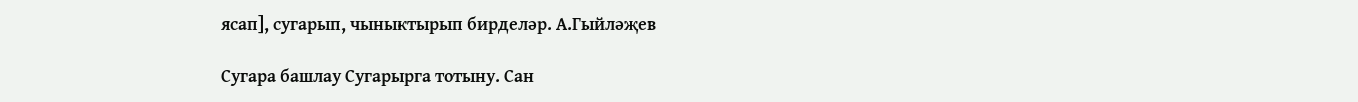ясап], сугарып, чыныктырып бирделәр. А.Гыйләҗев

Сугара башлау Сугарырга тотыну. Сан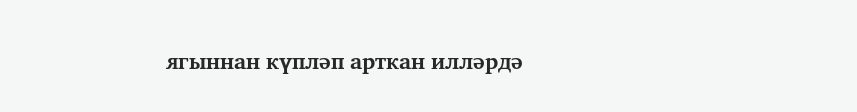ягыннан күпләп арткан илләрдә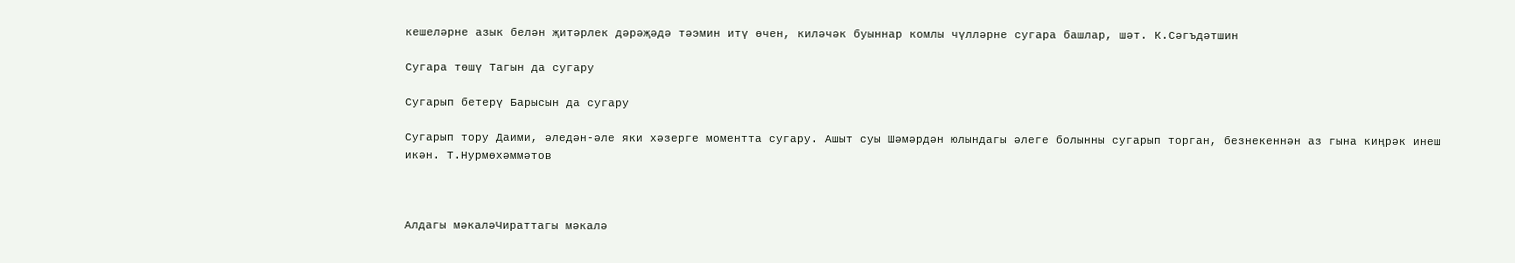кешеләрне азык белән җитәрлек дәрәҗәдә тәэмин итү өчен, киләчәк буыннар комлы чүлләрне сугара башлар, шәт. К.Сәгъдәтшин

Сугара төшү Тагын да сугару

Сугарып бетерү Барысын да сугару

Сугарып тору Даими, әледән-әле яки хәзерге моментта сугару. Ашыт суы Шәмәрдән юлындагы әлеге болынны сугарып торган, безнекеннән аз гына киңрәк инеш икән. Т.Нурмөхәммәтов



Алдагы мәкаләЧираттагы мәкалә